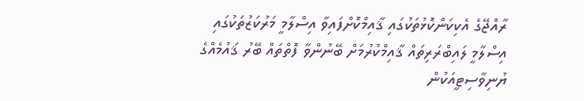ރާއްޖޭގެ އެކިކަންކޮޅުތަކުގައި ޤާއިމްކޮށްފައިވާ އިސްލާމީ މަރުކަޒުތަކުގައި އިސްލާމީ ލައިބްރަރިތައް ޤާއިމްކުރުމަށް ބޭނުންވާ ފޮތްތައް ބޭރު ޤައުމެއްގެ ޔުނިވާސިޓީއަކުން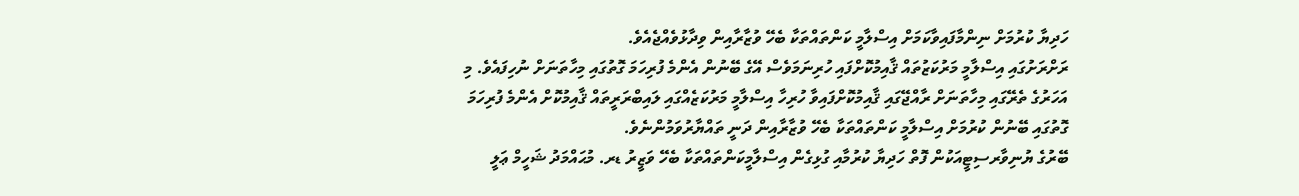ހަދިޔާ ކުރުމަށް ނިންމާފައިވާކަމަށް އިސްލާމީ ކަންތައްތަކާ ބެހޭ ވުޒާރާއިން ވިދާޅުވެއްޖެއެވެ.
ރަށްރަށުގައި އިސްލާމީ މަރުކަޒުތައް ޤާއިމުކޮށްފައި ހުރިނަމަވެސް އޭގެ ބޭނުން އެންމެ ފުރިހަމަ ގޮތުގައި މިހާތަނަށް ނުހިފައެވެ. މި އަހަރުގެ ތެރޭގައި މިހާތަނަށް ރާއްޖޭގައި ޤާއިމުކޮށްފައިވާ ހުރިހާ އިސްލާމީ މަރުކަޒެއްގައި ލައިބްރަރީތައް ޤާއިމުކޮށް އެންމެ ފުރިހަމަ ގޮތުގައި ބޭނުން ކުރުމަށް އިސްލާމީ ކަންތައްތަކާ ބެހޭ ވުޒާރާއިން ދަނީ ތައްޔާރުވަމުންނެވެ.
ބޭރުގެ ޔުނިވާރސިޓީއަކުން ފޮތް ހަދިޔާ ކުރުމާއި ގުޅިގެން އިސްލާމީކަންތައްތަކާ ބެހޭ ވަޒީރު ޑރ. މުޙައްމަދު ޝަހީމް ޢަލީ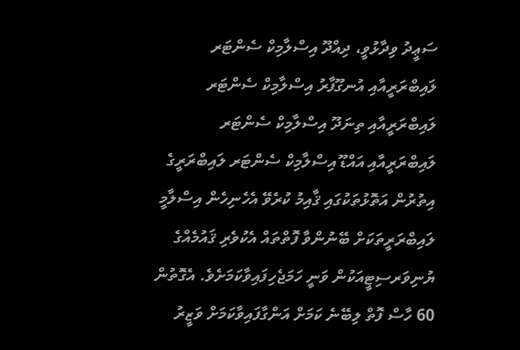ސަޢީދު ވިދާޅުވީ، ދިއްދޫ އިސްލާމިކް ސެންޓަރ ލައިބްރަރީއާއި އުނގޫފާރު އިސްލާމިކް ސެންޓަރ ލައިބްރަރީއާއި ތިނަދޫ އިސްލާމިކް ސެންޓަރ ލައިބްރަރީއާއި އައްޑޫ އިސްލާމިކް ސެންޓަރ ލައިބްރަރީގެ އިތުރުން އަތޮޅުތަކުގައި ޤާއިމު ކުރެވޭ އެހެނިހެން އިސްލާމީ ލައިބްރަރީތަކަށް ބޭނުންވާ ފޮތްތައް އެކުވެރި ޤައުމެއްގެ ޔުނިވަރސިޓީއަކުން ވަނީ ހަމަޖެހިފައިވާކަމަށެވެ. އެގޮތުން 60 ހާސް ފޮތް ލިބޭނެ ކަމަށް އަންގާފައިވާކަމަށް ވަޒީރު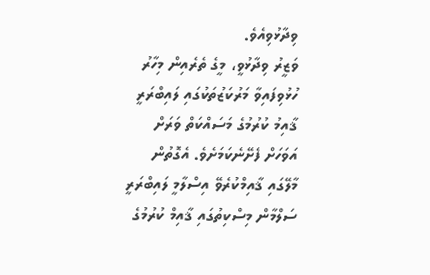ވިދާޅުވިއެވެ.
ވަޒީރު ވިދާޅުވީ، މީގެ ތެރެއިން މިހާރު ހުޅުވިފައިވާ މަރުކަޒުތަކުގައި ލައިބްރަރީ ޤާއިމު ކުރުމުގެ މަސައްކަތް ވަރަށް އަވަހަށް ފެށޭނެކަމަށެވެ. އެގޮތުން މާލޭގައި ޤާއިމްކުރެވޭ އިސްލާމީ ލައިބްރަރީ ސަލްމާން މިސްކިތުގައި ޤާއިމް ކުރުމުގެ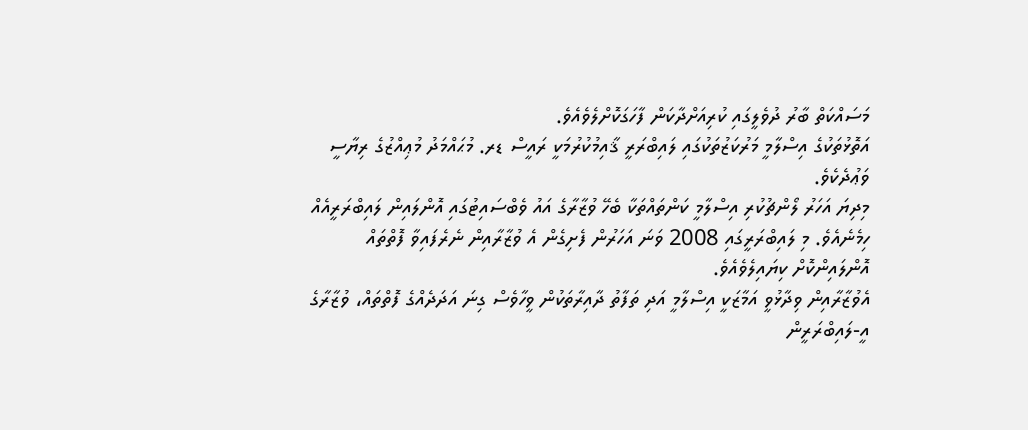މަސައްކަތް ބާރު ދުވެލީގައި ކުރިއަށްދާކަން ފާހަގަކޮށްލެވެއެވެ.
އަތޮޅުތަކުގެ އިސްލާމީ މަރުކަޒުތަކުގައި ލައިބްރަރީ ޤާއިމުކުރުމަކީ ރައީސް ޑރ. މުޙައްމަދު މުޢިއްޒުގެ ރިޔާސީ ވަޢުދެކެވެ.
މިދިޔަ އަހަރު ލޯންޗުކުރި އިސްލާމީ ކަންތައްތަކާ ބެހޭ ވުޒާރާގެ އައު ވެބްސައިޓުގައި އޮންލައިން ލައިބްރަރީއެއް ހިމެނެއެވެ. މި ލައިބްރަރީގައި 2008 ވަނަ އަހަރުން ފެށިގެން އެ ވުޒާރާއިން ނެރެފައިވާ ފޮތްތައް އޮންލައިންކޮށް ކިޔައިލެވެއެވެ.
އެވުޒާރާއިން ވިދާޅުވީ އަމާޒަކީ އިސްލާމީ އަދި ތަފާތު ދާއިރާތަކުން ވީހާވެސް ގިނަ އަދަދެއްގެ ފޮތްތައް، ވުޒާރާގެ އީ-ލައިބްރަރީން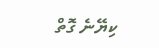ކިޔޭނެ ގޮތް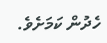ހެދުން ކަމަށެވެ.